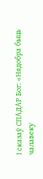І сказаў СПАДАР Бог: «Нядобра быць чалавеку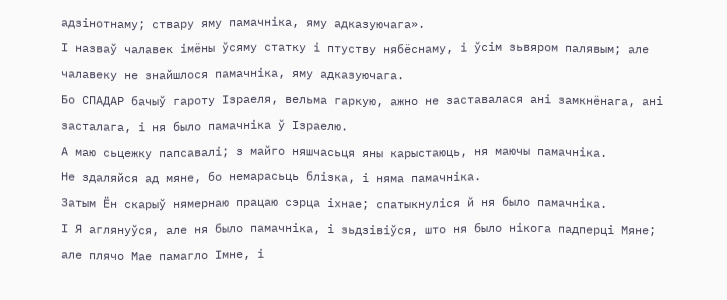адзінотнаму; ствару яму памачніка, яму адказуючага».
І назваў чалавек імёны ўсяму статку і птуству нябёснаму, і ўсім зьвяром палявым; але чалавеку не знайшлося памачніка, яму адказуючага.
Бо СПАДАР бачыў гароту Ізраеля, вельма гаркую, ажно не заставалася ані замкнёнага, ані засталага, і ня было памачніка ў Ізраелю.
А маю сьцежку папсавалі; з майго няшчасьця яны карыстаюць, ня маючы памачніка.
Не здаляйся ад мяне, бо немарасьць блізка, і няма памачніка.
Затым Ён скарыў нямернаю працаю сэрца іхнае; спатыкнуліся й ня было памачніка.
І Я аглянуўся, але ня было памачніка, і зьдзівіўся, што ня было нікога падперці Мяне; але плячо Мае памагло Імне, і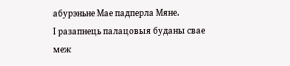абурэньне Мае падперла Мяне.
І разапнець палацовыя буданы свае меж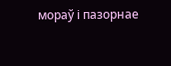мораў і пазорнае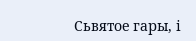Сьвятое гары, і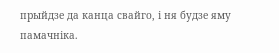прыйдзе да канца свайго, і ня будзе яму памачніка.